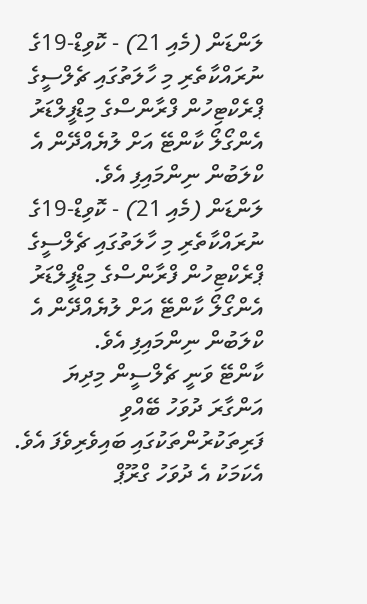ލަންޑަން (މެއި 21) - ކޮވިޑް-19ގެ ނުރައްކާތެރި މި ހާލަތުގައި ޗެލްސީގެ ޕްރެކްޓިހުން ފްރާންސްގެ މިޑްފީލްޑަރު އެންގޯލޯ ކާންޓޭ އަށް ލުޔެއްދޭން އެ ކްލަބުން ނިންމައިފި އެވެ.
ލަންޑަން (މެއި 21) - ކޮވިޑް-19ގެ ނުރައްކާތެރި މި ހާލަތުގައި ޗެލްސީގެ ޕްރެކްޓިހުން ފްރާންސްގެ މިޑްފީލްޑަރު އެންގޯލޯ ކާންޓޭ އަށް ލުޔެއްދޭން އެ ކްލަބުން ނިންމައިފި އެވެ.
ކާންޓޭ ވަނީ ޗެލްސީން މިދިޔަ އަންގާރަ ދުވަހު ބޭއްވި ފަރިތަކުރުންތަކުގައި ބައިވެރިވެފަ އެވެ. އެކަމަކު އެ ދުވަހު ގްރޫޕް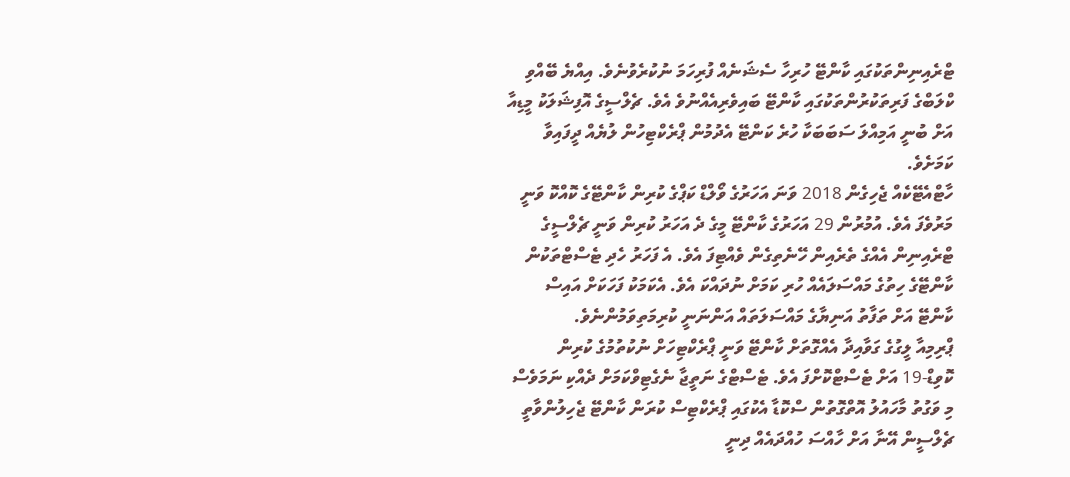ޓްރެއިނިންތަކުގައި ކާންޓޭ ހުރިހާ ސެޝަނެއް ފުރިހަމަ ނުކުރެވުނެވެ. އިއްޔެ ބޭއްވި ކްލަބްގެ ފަރިތަކުރުންތަކުގައި ކާންޓޭ ބައިވެރިއެއްނުވެ އެވެ. ޗެލްސީގެ އޮފިޝަލަކު މީޑިއާ އަށް ބުނީ އަމިއްލަ ސަބަބަކާ ހުރެ ކަންޓޭ އެދުމުން ޕްރެކްޓިހުން ލުޔެއް ދީފައިވާ ކަމަށެވެ.
ހާޓްއެޓޭކެއް ޖެހިގެން 2018 ވަނަ އަހަރުގެ ވޯލްޑް ކަޕްގެ ކުރިން ކާންޓޭގެ ކޮއްކޮ ވަނީ މަރުވެފަ އެވެ. އުމުރުން 29 އަހަރުގެ ކާންޓޭ މީގެ ދެ އަހަރު ކުރިން ވަނީ ޗެލްސީގެ ޓްރެއިނިން އެއްގެ ތެރެއިން ހޭނެތިގެން ވެއްޓިފަ އެވެ. އެ ފަހަރު ހެދި ޓެސްޓްތަކުން ކާންޓޭގެ ހިތުގެ މައްސަލައެއް ހުރި ކަމަށް ނުދައްކަ އެވެ. އެކަމަކު ފަހަކަށް އައިސް ކާންޓޭ އަށް ތަފާތު އަނިޔާގެ މައްސަލަތައް އަންނަނީ ކުރިމަތިވަމުންނެވެ.
ޕްރިމިއާ ލީގުގެ ގަވާއިދާ އެއްގޮތަށް ކާންޓޭ ވަނީ ޕްރެކްޓިހަށް ނުކުތުމުގެ ކުރިން ކޮވިޑް-19 އަށް ޓެސްޓްކޮށްފަ އެވެ. ޓެސްޓްގެ ނަތީޖާ ނެގެޓިވްކަމަށް ދެއްކި ނަމަވެސް މި ވަގުތު މާހައުލު އޮތްގޮތުން ސްކޮޑާ އެކުގައި ޕްރެކްޓިސް ކުރަން ކާންޓޭ ޖެހިލުންވާތީ ޗެލްސީން އޭނާ އަށް ހާއްސަ ހުއްދައެއް ދިނީ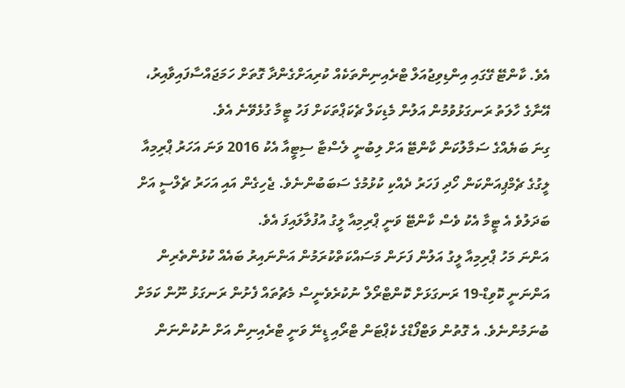އެވެ. ކާންޓޭ ގޭގައި އިންޑިވިޖުއަލް ޓްރެއިނިންތަކެއް ކުރިއަށްގެންދާ ގޮތަށް ހަމަޖައްސާފައިވާއިރު، އޭނާގެ ހާލަތު ރަނގަޅުވުމުން އަލުން މެޑިކަލް ޗެކަޕްތަކަށް ފަހު ޓީމާ ގުޅެވޭނެ އެވެ.
ގިނަ ބަޔެއްގެ ސަމާލުކަން ކާންޓޭ އަށް ލިބުނީ ލެސްޓާ ސިޓީއާ އެކު 2016 ވަނަ އަހަރު ޕްރިމިއާ ލީގުގެ ޗެމްޕިއަންކަން ހޯދި ފަހަރު ދެއްކި ކުޅުމުގެ ސަބަބުންނެވެ. ޖެހިގެން އައި އަހަރު ޗެލްސީ އަށް ބަދަލުވެ އެ ޓީމާ އެކު ވެސް ކާންޓޭ ވަނީ ޕްރިމިއާ ލީގު އުފުލާލައިފަ އެވެ.
އަންނަ މަހު ޕްރިމިއާ ލީގު އަލުން ފަށަން މަސައްކަތްކުރަމުން އަންނައިރު ބައެއް ކުޅުންތެރިން އަންނަނީ ކޮވިޑް-19 ރަނގަޅަށް ކޮންޓްރޯލް ނުކުރެވެނީސް މެޗުތައް ފެށުން ރަނގަޅު ނޫން ކަމަށް ބުނަމުންނެވެ. އެ ގޮތުން ވަޓްފޯޑްގެ ކެޕްޓަން ޓްރޯއި ޑީނޭ ވަނީ ޓްރެއިނިން އަށް ނުކުންނަން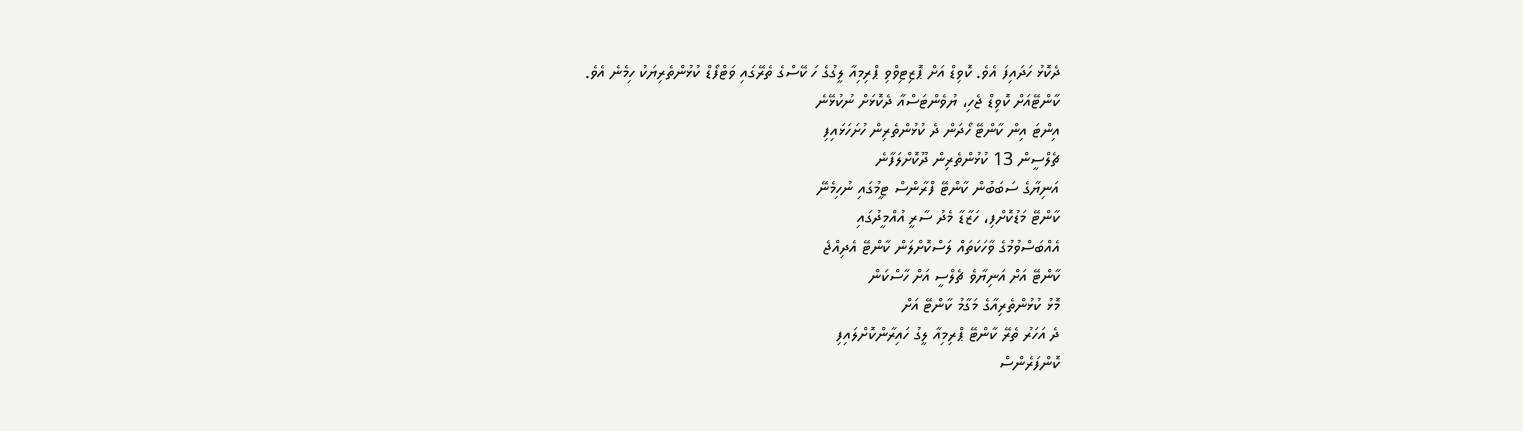ދެކޮޅު ހަދައިފަ އެވެ. ކޮވިޑް އަށް ޕޮޒިޓިވްވި ޕްރިމިއާ ލީގުގެ ހަ ކޭސްގެ ތެރޭގައި ވަޓްފޯޑް ކުޅުންތެރިޔަކު ހިމެނެ އެވެ.
ކާންޓޭއަށް ކޮވިޑް ޖެހި، ޔުވެންޓަސްއާ ދެކޮޅަށް ނުކުޅޭނެ
އިންޓަ އިން ކާންޓޭ ހޯދަން ދެ ކުޅުންތެރިން ހުށަހަޅައިފި
ޗެލްސީން 13 ކުޅުންތެރިން ދޫކޮށްލަފާނެ
އަނިޔާގެ ސަބަބުން ކާންޓޭ ފްރާންސް ޓީމުގައި ނުހިމެނޭ
ކާންޓޭ މަޑުކޮށްފި، ހަޒާޑާ މެދު ސާރީ އުއްމީދުގައި
އެއްބަސްވުމުގެ ވާހަކަތައް ލަސްކޮށްލަން ކާންޓޭ އެދިއްޖެ
ކާންޓޭ އަށް އަނިޔާވެ ޗެލްސީ އަށް ހާސްކަން
މޮޅު ކުޅުންތެރިއާގެ މަގާމު ކާންޓޭ އަށް
ދެ އަހަރު ތެރޭ ކާންޓޭ ޕްރިމިއާ ލީގު ހައިރާންކޮށްލައިފި
ކޮންފަރެންސް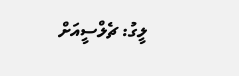ލީގު: ޗެލްސީއަށް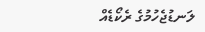ލަނޑުޖެހުމުގެ ރެކޯޑެއް